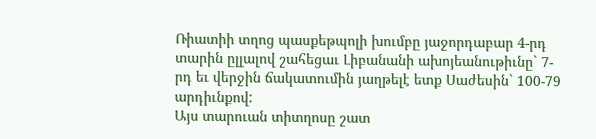Ռիատիի տղոց պասքեթպոլի խումբը յաջորդաբար 4-րդ տարին ըլլալով շահեցաւ Լիբանանի ախոյեանութիւնը` 7-րդ եւ վերջին ճակատումին յաղթելէ ետք Սաժեսին` 100-79 արդիւնքով:
Այս տարուան տիտղոսը շատ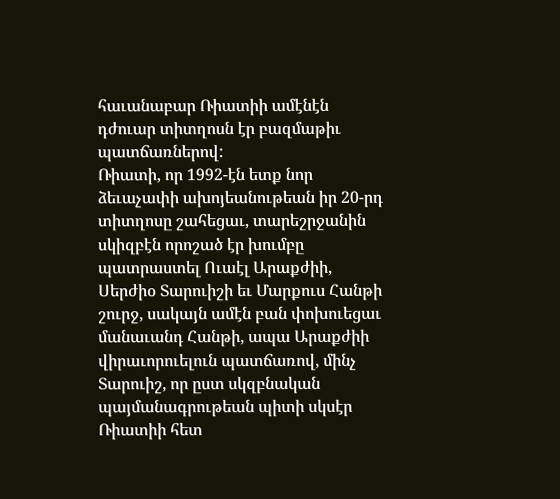հաւանաբար Ռիատիի ամէնէն դժուար տիտղոսն էր բազմաթիւ պատճառներով:
Ռիատի, որ 1992-էն ետք նոր ձեւաչափի ախոյեանութեան իր 20-րդ տիտղոսը շահեցաւ, տարեշրջանին սկիզբէն որոշած էր խումբը պատրաստել Ուաէլ Արաքժիի, Սերժիօ Տարուիշի եւ Մարքուս Հանթի շուրջ, սակայն ամէն բան փոխուեցաւ մանաւանդ Հանթի, ապա Արաքժիի վիրաւորուելուն պատճառով, մինչ Տարուիշ, որ ըստ սկզբնական պայմանագրութեան պիտի սկսէր Ռիատիի հետ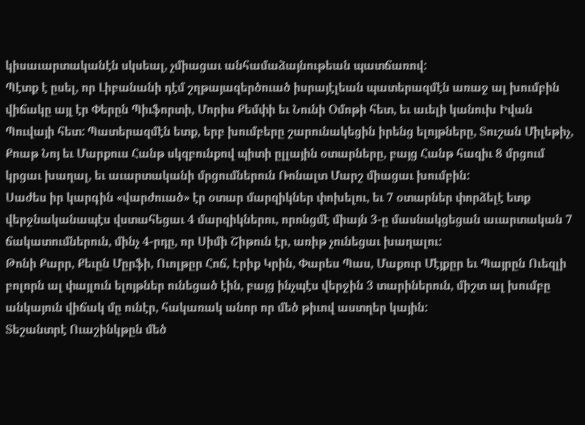կիսաւարտականէն սկսեալ, չմիացաւ անհամաձայնութեան պատճառով:
Պէտք է ըսել, որ Լիբանանի դէմ շղթայազերծուած իսրայէլեան պատերազմէն առաջ ալ խումբին վիճակը այլ էր Փերըն Պիւֆորտի, Մորիս Քեմփի եւ Նունի Օմոթի հետ, եւ աւելի կանուխ Իվան Պուվայի հետ: Պատերազմէն ետք, երբ խումբերը շարունակեցին իրենց ելոյթները, Տուշան Միլեթիչ, Քոաթ Նոյ եւ Մարքուս Հանթ սկզբունքով պիտի ըլլային օտարները, բայց Հանթ հազիւ 8 մրցում կրցաւ խաղալ, եւ աւարտականի մրցումներուն Ռոնալտ Մարշ միացաւ խումբին:
Սաժես իր կարգին «վարժուած» էր օտար մարզիկներ փոխելու, եւ 7 օտարներ փորձելէ ետք վերջնականապէս վստահեցաւ 4 մարզիկներու, որոնցմէ միայն 3-ը մասնակցեցան աւարտական 7 ճակատումներուն, մինչ 4-րդը, որ Սիմի Շիթուն էր, առիթ չունեցաւ խաղալու:
Թոնի Քարր, Քեւըն Մըրֆի, Ուոլթըր Հոճ, Էրիք Կրին, Փարես Պաս, Մաքուր Մէյքըր եւ Պայրըն Ուեզլի բոլորն ալ փայլուն ելոյթներ ունեցած էին, բայց ինչպէս վերջին 3 տարիներուն, միշտ ալ խումբը անկայուն վիճակ մը ունէր, հակառակ անոր որ մեծ թիւով աստղեր կային:
Տեշանտրէ Ուաշինկթըն մեծ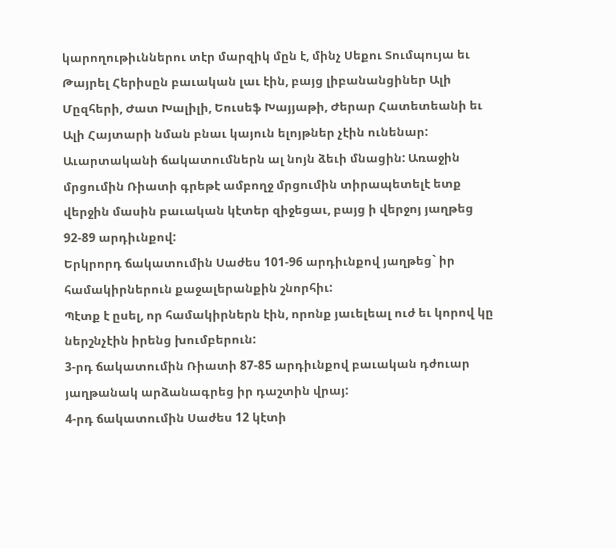կարողութիւններու տէր մարզիկ մըն է, մինչ Սեքու Տումպույա եւ Թայրել Հերիսըն բաւական լաւ էին, բայց լիբանանցիներ Ալի Մըզհերի, Ժատ Խալիլի, Եուսեֆ Խայյաթի, Ժերար Հատետեանի եւ Ալի Հայտարի նման բնաւ կայուն ելոյթներ չէին ունենար:
Աւարտականի ճակատումներն ալ նոյն ձեւի մնացին: Առաջին մրցումին Ռիատի գրեթէ ամբողջ մրցումին տիրապետելէ ետք վերջին մասին բաւական կէտեր զիջեցաւ, բայց ի վերջոյ յաղթեց 92-89 արդիւնքով:
Երկրորդ ճակատումին Սաժես 101-96 արդիւնքով յաղթեց` իր համակիրներուն քաջալերանքին շնորհիւ:
Պէտք է ըսել, որ համակիրներն էին, որոնք յաւելեալ ուժ եւ կորով կը ներշնչէին իրենց խումբերուն:
3-րդ ճակատումին Ռիատի 87-85 արդիւնքով բաւական դժուար յաղթանակ արձանագրեց իր դաշտին վրայ:
4-րդ ճակատումին Սաժես 12 կէտի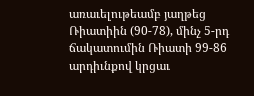առաւելութեամբ յաղթեց Ռիատիին (90-78), մինչ 5-րդ ճակատումին Ռիատի 99-86 արդիւնքով կրցաւ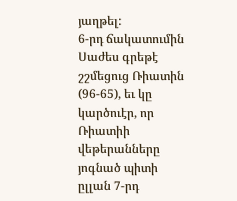յաղթել:
6-րդ ճակատումին Սաժես գրեթէ շշմեցուց Ռիատին (96-65), եւ կը կարծուէր, որ Ռիատիի վեթերանները յոգնած պիտի ըլլան 7-րդ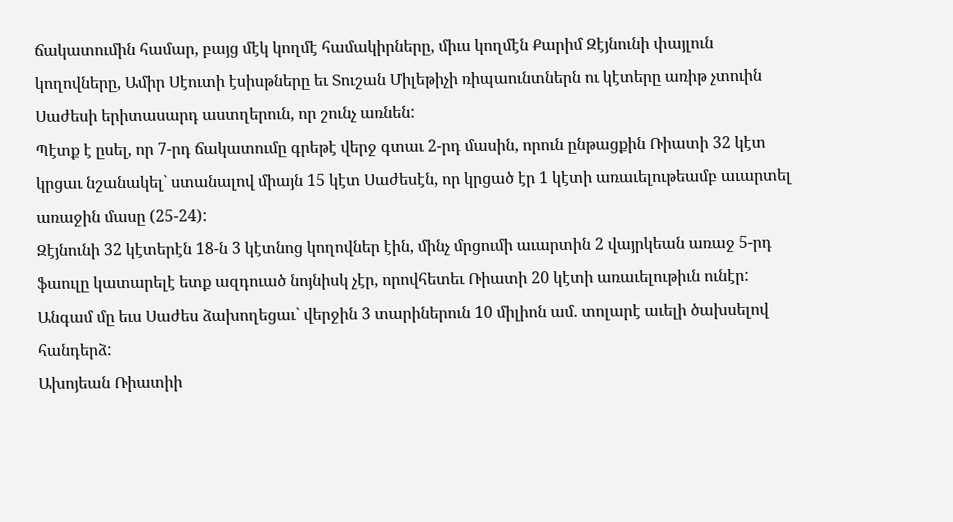ճակատումին համար, բայց մէկ կողմէ համակիրները, միւս կողմէն Քարիմ Զէյնունի փայլուն կողովները, Ամիր Սէուտի էսիսթները եւ Տուշան Միլեթիչի ռիպաունտներն ու կէտերը առիթ չտուին Սաժեսի երիտասարդ աստղերուն, որ շունչ առնեն:
Պէտք է ըսել, որ 7-րդ ճակատումը գրեթէ վերջ գտաւ 2-րդ մասին, որուն ընթացքին Ռիատի 32 կէտ կրցաւ նշանակել` ստանալով միայն 15 կէտ Սաժեսէն, որ կրցած էր 1 կէտի առաւելութեամբ աւարտել առաջին մասը (25-24):
Զէյնունի 32 կէտերէն 18-ն 3 կէտնոց կողովներ էին, մինչ մրցումի աւարտին 2 վայրկեան առաջ 5-րդ ֆաուլը կատարելէ ետք ազդուած նոյնիսկ չէր, որովհետեւ Ռիատի 20 կէտի առաւելութիւն ունէր:
Անգամ մը եւս Սաժես ձախողեցաւ` վերջին 3 տարիներուն 10 միլիոն ամ. տոլարէ աւելի ծախսելով հանդերձ:
Ախոյեան Ռիատիի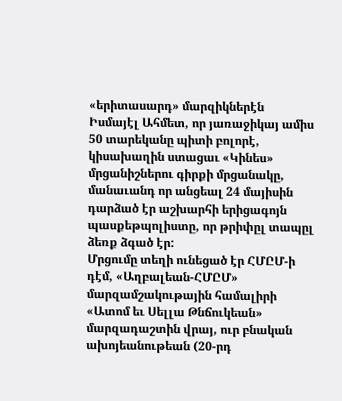«երիտասարդ» մարզիկներէն Իսմայէլ Ահմետ, որ յառաջիկայ ամիս 50 տարեկանը պիտի բոլորէ, կիսախաղին ստացաւ «Կինես» մրցանիշներու գիրքի մրցանակը, մանաւանդ որ անցեալ 24 մայիսին դարձած էր աշխարհի երիցագոյն պասքեթպոլիստը, որ թրիփըլ տապըլ ձեռք ձգած էր:
Մրցումը տեղի ունեցած էր ՀՄԸՄ-ի դէմ, «Աղբալեան-ՀՄԸՄ» մարզամշակութային համալիրի «Ատոմ եւ Սելլա Թնճուկեան» մարզադաշտին վրայ, ուր բնական ախոյեանութեան (20-րդ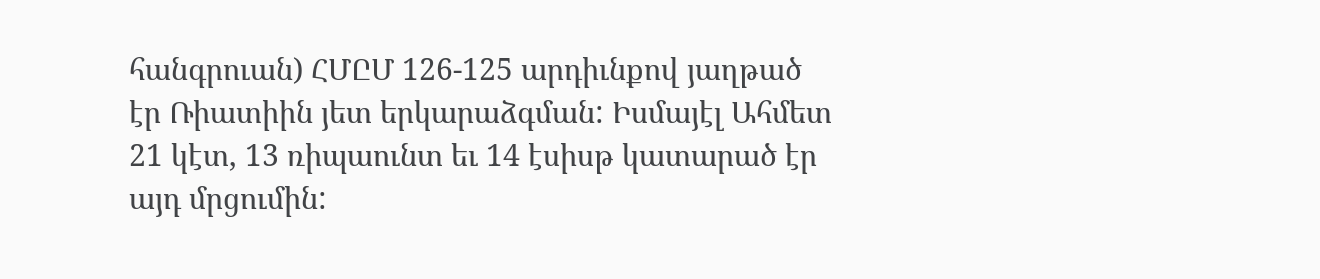հանգրուան) ՀՄԸՄ 126-125 արդիւնքով յաղթած էր Ռիատիին յետ երկարաձգման: Իսմայէլ Ահմետ 21 կէտ, 13 ռիպաունտ եւ 14 էսիսթ կատարած էր այդ մրցումին: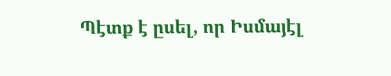Պէտք է ըսել, որ Իսմայէլ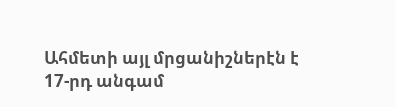Ահմետի այլ մրցանիշներէն է 17-րդ անգամ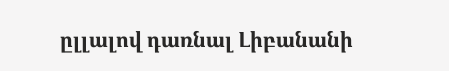ըլլալով դառնալ Լիբանանի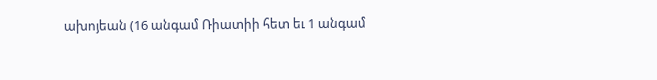ախոյեան (16 անգամ Ռիատիի հետ եւ 1 անգամ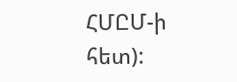ՀՄԸՄ-ի հետ):